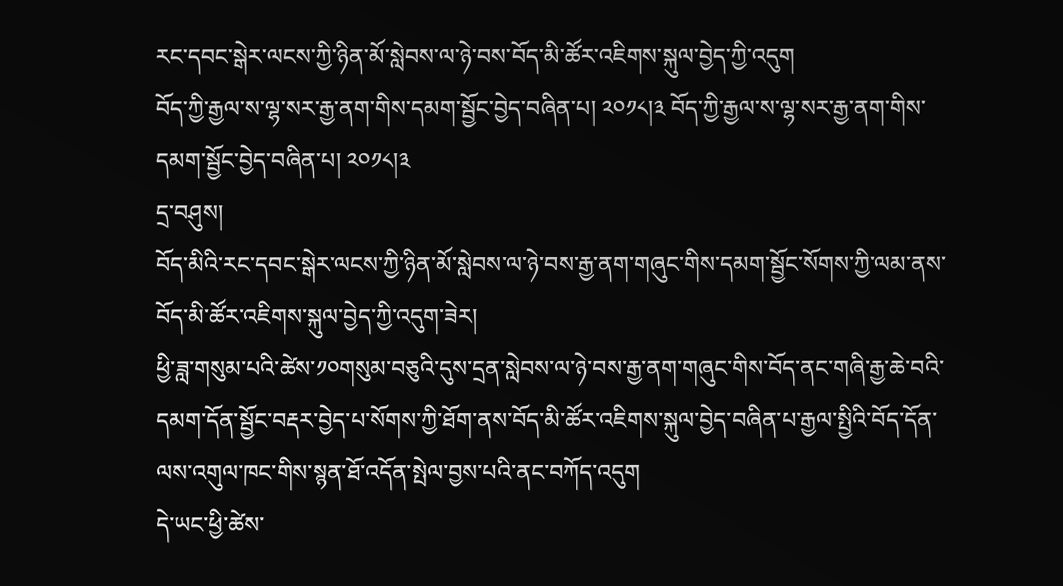རང་དབང་སྒེར་ལངས་ཀྱི་ཉིན་མོ་སླེབས་ལ་ཉེ་བས་བོད་མི་ཚོར་འཇིགས་སྐུལ་བྱེད་ཀྱི་འདུག
བོད་ཀྱི་རྒྱལ་ས་ལྷ་སར་རྒྱ་ནག་གིས་དམག་སྦྱོང་བྱེད་བཞིན་པ། ༢༠༡༨།༣ བོད་ཀྱི་རྒྱལ་ས་ལྷ་སར་རྒྱ་ནག་གིས་དམག་སྦྱོང་བྱེད་བཞིན་པ། ༢༠༡༨།༣
དྲ་བཤུས།
བོད་མིའི་རང་དབང་སྒེར་ལངས་ཀྱི་ཉིན་མོ་སླེབས་ལ་ཉེ་བས་རྒྱ་ནག་གཞུང་གིས་དམག་སྦྱོང་སོགས་ཀྱི་ལམ་ནས་བོད་མི་ཚོར་འཇིགས་སྐུལ་བྱེད་ཀྱི་འདུག་ཟེར།
ཕྱི་ཟླ་གསུམ་པའི་ཚེས་༡༠གསུམ་བཅུའི་དུས་དྲན་སླེབས་ལ་ཉེ་བས་རྒྱ་ནག་གཞུང་གིས་བོད་ནང་གཞི་རྒྱ་ཆེ་བའི་དམག་དོན་སྦྱོང་བརྡར་བྱེད་པ་སོགས་ཀྱི་ཐོག་ནས་བོད་མི་ཚོར་འཇིགས་སྐུལ་བྱེད་བཞིན་པ་རྒྱལ་སྤྱིའི་བོད་དོན་ལས་འགུལ་ཁང་གིས་སྙན་ཐོ་འདོན་སྤེལ་བྱས་པའི་ནང་བཀོད་འདུག
དེ་ཡང་ཕྱི་ཚེས་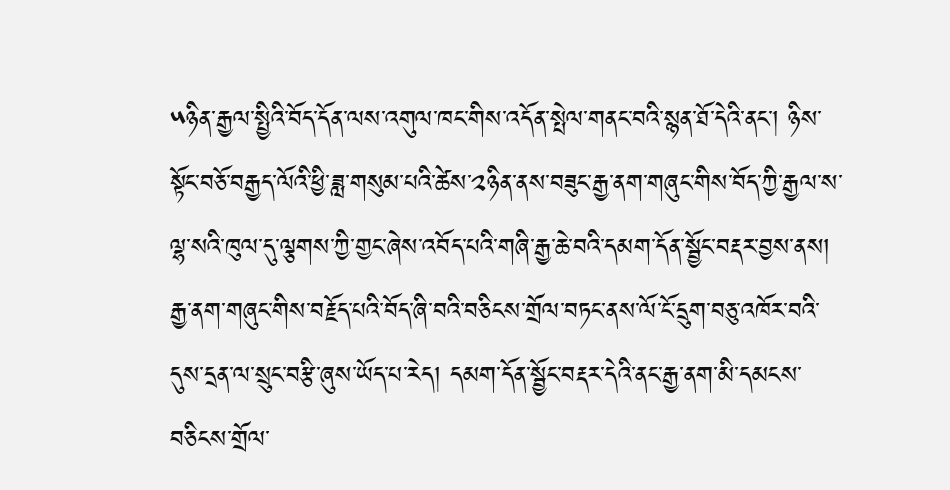༥ཉིན་རྒྱལ་སྤྱིའི་བོད་དོན་ལས་འགུལ་ཁང་གིས་འདོན་སྤེལ་གནང་བའི་སྙན་ཐོ་དེའི་ནང་། ཉིས་སྟོང་བཅོ་བརྒྱད་ལོའི་ཕྱི་ཟླ་གསུམ་པའི་ཚེས་༢ཉིན་ནས་བཟུང་རྒྱ་ནག་གཞུང་གིས་བོད་ཀྱི་རྒྱལ་ས་ལྷ་སའི་ཁུལ་དུ་ལྕགས་ཀྱི་གྱང་ཞེས་འབོད་པའི་གཞི་རྒྱ་ཆེ་བའི་དམག་དོན་སྦྱོང་བརྡར་བྱས་ནས། རྒྱ་ནག་གཞུང་གིས་བརྗོད་པའི་བོད་ཞི་བའི་བཅིངས་གྲོལ་བཏང་ནས་ལོ་ངོ་དྲུག་བཅུ་འཁོར་བའི་དུས་དྲན་ལ་སྲུང་བརྩི་ཞུས་ཡོད་པ་རེད། དམག་དོན་སྦྱོང་བརྡར་དེའི་ནང་རྒྱ་ནག་མི་དམངས་བཅིངས་གྲོལ་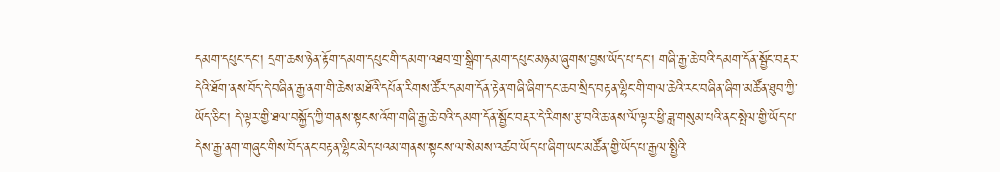དམག་དཔུང་དང་། དྲག་ཆས་ཉེན་རྟོག་དམག་དཔུང་གི་དམག་འཐབ་གྲ་སྒྲིག་དམག་དཔུང་མཉམ་ཞུགས་བྱས་ཡོད་པ་དང་། གཞི་རྒྱ་ཆེ་བའི་དམག་དོན་སྦྱོང་བརྡར་དེའི་ཐོག་ནས་བོད་དེ་བཞིན་རྒྱ་ནག་གི་ཆེས་མཐོའི་དཔོན་རིགས་ཚོར་དམག་དོན་རྟེན་གཞི་ཞིག་དང་ཆབ་སྲིད་བརྟན་ལྷིང་གི་གལ་ཆེའི་རང་བཞིན་ཞིག་མཚོན་ཐུབ་ཀྱི་ཡོད་ཅིང་། དེ་ལྟར་གྱི་ཐལ་བསྐྱོད་ཀྱི་གནས་སྟངས་འོག་གཞི་རྒྱ་ཆེ་བའི་དམག་དོན་སྦྱོང་བརྡར་དེ་རིགས་རྩ་བའི་ཆ་ནས་ལོ་ལྟར་ཕྱི་ཟླ་གསུམ་པའི་ནང་སྤེལ་གྱི་ཡོད་པ་དེས་རྒྱ་ནག་གཞུང་གིས་བོད་ནང་བརྟན་ལྷིང་མེད་པའམ་གནས་སྟངས་ལ་སེམས་འཚབ་ཡོད་པ་ཞིག་ཡང་མཚོན་གྱི་ཡོད་པ་རྒྱལ་སྤྱིའི་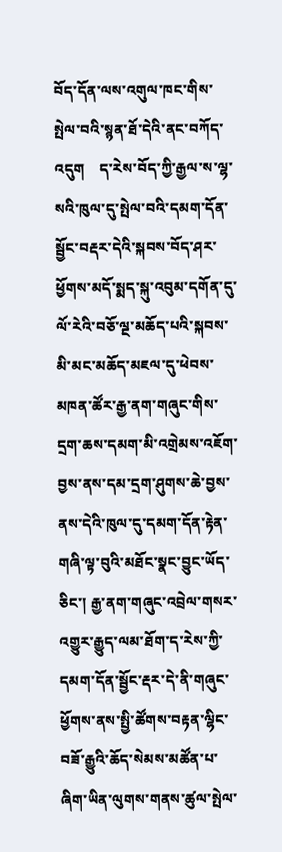བོད་དོན་ལས་འགུལ་ཁང་གིས་སྤེལ་བའི་སྙན་ཐོ་དེའི་ནང་བཀོད་འདུག    ད་རེས་བོད་ཀྱི་རྒྱལ་ས་ལྷ་སའི་ཁུལ་དུ་སྤེལ་བའི་དམག་དོན་སྦྱོང་བརྡར་དེའི་སྐབས་བོད་ཤར་ཕྱོགས་མདོ་སྨད་སྐུ་འབུམ་དགོན་དུ་ལོ་རེའི་བཅོ་ལྔ་མཆོད་པའི་སྐབས་མི་མང་མཆོད་མཇལ་དུ་ཕེབས་མཁན་ཚོར་རྒྱ་ནག་གཞུང་གིས་དྲག་ཆས་དམག་མི་འགྲེམས་འཇོག་བྱས་ནས་དམ་དྲག་ཤུགས་ཆེ་བྱས་ནས་དེའི་ཁུལ་དུ་དམག་དོན་རྟེན་གཞི་ལྟ་བུའི་མཐོང་སྣང་བྱུང་ཡོད་ཅིང་། རྒྱ་ནག་གཞུང་འབྲེལ་གསར་འགྱུར་རྒྱུད་ལམ་ཐོག་ད་རེས་ཀྱི་དམག་དོན་སྦྱོང་རྡར་དེ་ནི་གཞུང་ཕྱོགས་ནས་སྤྱི་ཚོགས་བརྟན་ལྷིང་བཟོ་རྒྱུའི་ཆོད་སེམས་མཚོན་པ་ཞིག་ཡིན་ལུགས་གནས་ཚུལ་སྤེལ་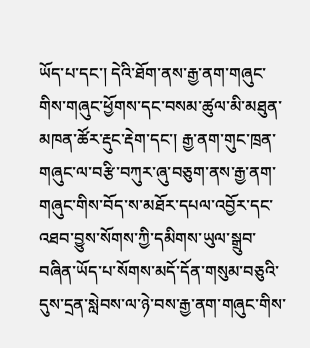ཡོད་པ་དང་། དེའི་ཐོག་ནས་རྒྱ་ནག་གཞུང་གིས་གཞུང་ཕྱོགས་དང་བསམ་ཚུལ་མི་མཐུན་མཁན་ཚོར་རྡུང་རྡེག་དང་། རྒྱ་ནག་གུང་ཁྲན་གཞུང་ལ་བརྩི་བཀུར་ཞུ་བཅུག་ནས་རྒྱ་ནག་གཞུང་གིས་བོད་ས་མཐོར་དཔལ་འབྱོར་དང་འཐབ་བྱུས་སོགས་ཀྱི་དམིགས་ཡུལ་སྒྲུབ་བཞིན་ཡོད་པ་སོགས་མདོ་དོན་གསུམ་བཅུའི་དུས་དྲན་སླེབས་ལ་ཉེ་བས་རྒྱ་ནག་གཞུང་གིས་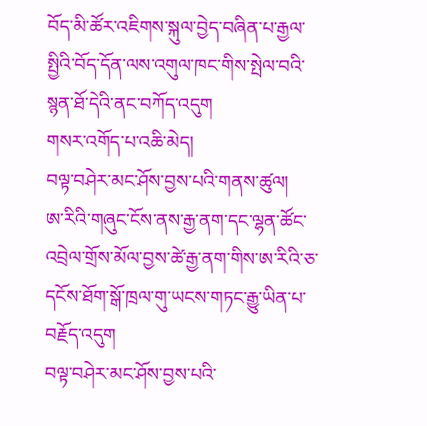བོད་མི་ཚོར་འཇིགས་སྐུལ་བྱེད་བཞིན་པ་རྒྱལ་སྤྱིའི་བོད་དོན་ལས་འགུལ་ཁང་གིས་སྤེལ་བའི་སྙན་ཐོ་དེའི་ནང་བཀོད་འདུག
གསར་འགོད་པ་འཆི་མེད།
བལྟ་བཤེར་མང་ཤོས་བྱས་པའི་གནས་ཚུལ།
ཨ་རིའི་གཞུང་ངོས་ནས་རྒྱ་ནག་དང་ལྷན་ཚོང་འབྲེལ་གྲོས་མོལ་བྱས་ཚེ་རྒྱ་ནག་གིས་ཨ་རིའི་ཅ་དངོས་ཐོག་སྒོ་ཁྲལ་གུ་ཡངས་གཏང་རྒྱུ་ཡིན་པ་བརྗོད་འདུག
བལྟ་བཤེར་མང་ཤོས་བྱས་པའི་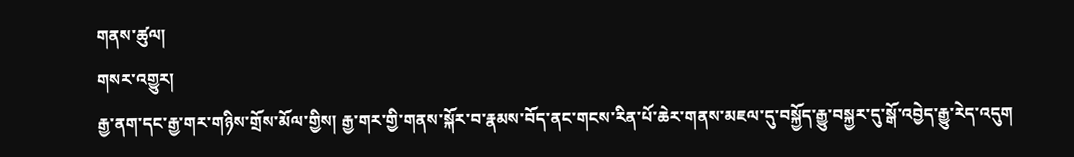གནས་ཚུལ།
གསར་འགྱུར།
རྒྱ་ནག་དང་རྒྱ་གར་གཉིས་གྲོས་མོལ་གྱིས། རྒྱ་གར་གྱི་གནས་སྐོར་བ་རྣམས་བོད་ནང་གངས་རིན་པོ་ཆེར་གནས་མཇལ་དུ་བསྐྱོད་རྒྱུ་བསྐྱར་དུ་སྒོ་འབྱེད་རྒྱུ་རེད་འདུག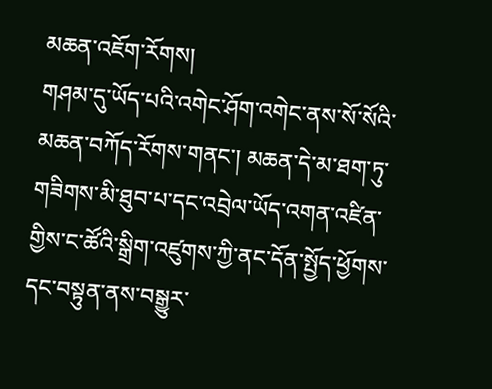མཆན་འཇོག་རོགས།
གཤམ་དུ་ཡོད་པའི་འགེང་ཤོག་འགེང་ནས་སོ་སོའི་མཆན་བཀོད་རོགས་གནང་། མཆན་དེ་མ་ཐག་ཏུ་གཟིགས་མི་ཐུབ་པ་དང་འབྲེལ་ཡོད་འགན་འཛིན་གྱིས་ང་ཚོའི་སྒྲིག་འཛུགས་ཀྱི་ནང་དོན་སྤྱོད་ཕྱོགས་དང་བསྟུན་ནས་བསྒྱུར་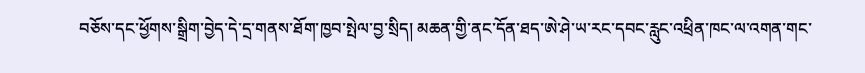བཅོས་དང་ཕྱོགས་སྒྲིག་བྱེད་དེ་དྲ་གནས་ཐོག་ཁྱབ་སྤེལ་བྱ་སྲིད། མཆན་གྱི་ནང་དོན་ཐད་ཨེ་ཤེ་ཡ་རང་དབང་རླུང་འཕྲིན་ཁང་ལ་འགན་གང་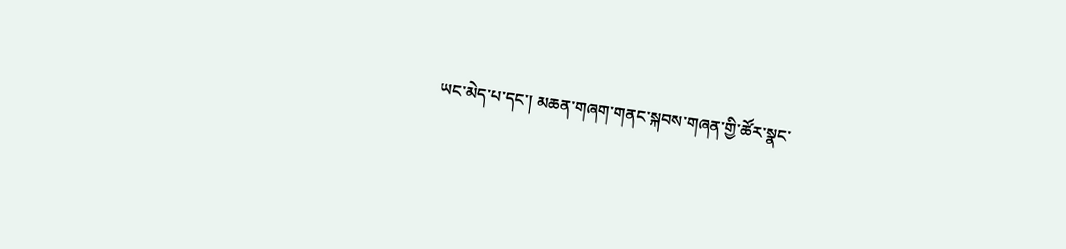ཡང་མེད་པ་དང་། མཆན་གཞག་གནང་སྐབས་གཞན་གྱི་ཚོར་སྣང་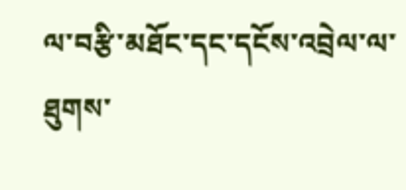ལ་བརྩི་མཐོང་དང་དངོས་འབྲེལ་ལ་ཐུགས་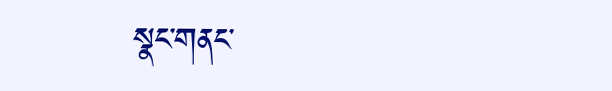སྣང་གནང་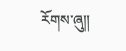རོགས་ཞུ༎